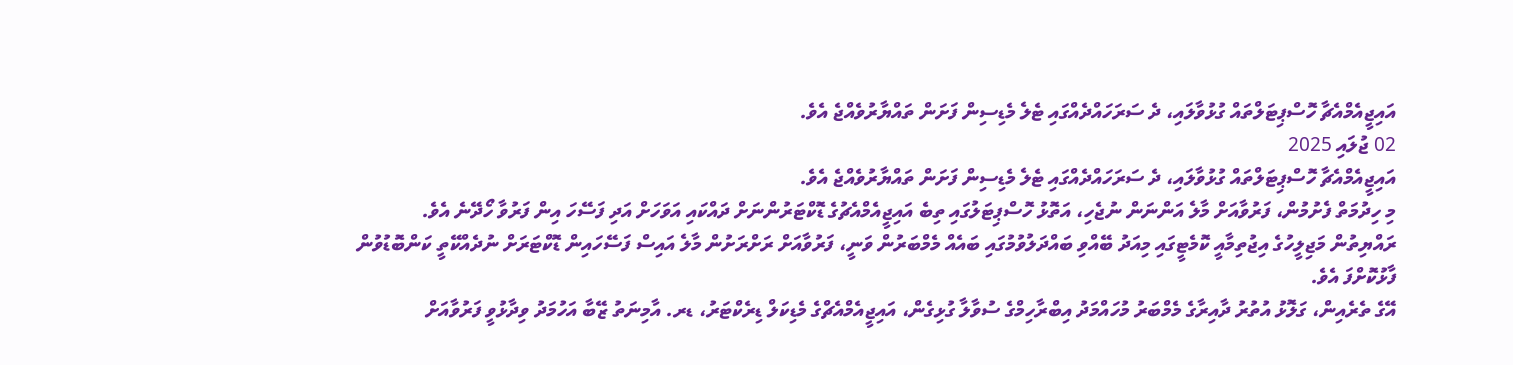އައިޖީއެމްއެޗާ ހޮސްޕިޓަލްތައް ގުޅުވާލައި، ދެ ސަރަހައްދެއްގައި ޓެލެ މެޑިސިން ފަށަން ތައްޔާރުވެއްޖެ އެވެ.
02 ޖުލައި 2025
އައިޖީއެމްއެޗާ ހޮސްޕިޓަލްތައް ގުޅުވާލައި، ދެ ސަރަހައްދެއްގައި ޓެލެ މެޑިސިން ފަށަން ތައްޔާރުވެއްޖެ އެވެ.
މި ހިދުމަތް ފެށުމުން، ފަރުވާއަށް މާލެ އަންނަން ނުޖެހި، އަތޮޅު ހޮސްޕިޓަލުގައި ތިބެ އައިޖީއެމްއެޗުގެ ޑޮކްޓަރުންނަށް ދައްކައި އަވަހަށް އަދި ފަސޭހަ އިން ފަރުވާ ހޯދޭނެ އެވެ.
ރައްޔިތުން މަޖިލީހުގެ އިޖުތިމާއީ ކޮމެޓީގައި މިއަދު ބޭއްވި ބައްދަލުވުމުގައި ބައެއް މެމްބަރުން ވަނީ، ފަރުވާއަށް ރަށްރަށުން މާލެ އައިސް ފަސޭހައިން ޑޮކްޓަރަށް ނުދެއްކޭތީ ކަންބޮޑުވުން ފާޅުކޮށްފަ އެވެ.
އޭގެ ތެރެއިން، ގަލޮޅު އުތުރު ދާއިރާގެ މެމްބަރު މުހައްމަދު އިބްރާހިމްގެ ސުވާލާ ގުޅިގެން، އައިޖީއެމްއެޗްގެ މެޑިކަލް ޑިރެކްޓަރު، ޑރ. އާމިނަތު ޒޭބާ އަހުމަދު ވިދާޅުވީ ފަރުވާއަށް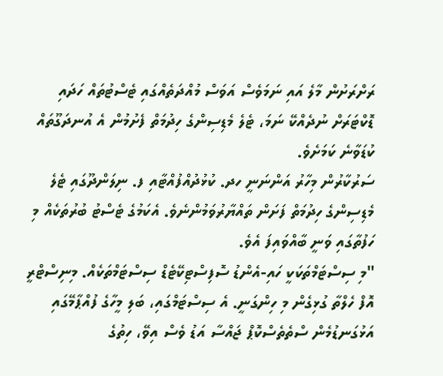ރަށްރަށުން މާލެ އައި ނަމަވެސް އަވަސް މުއްދަތެއްގައި ޓެސްޓުތައް ހަދައި ޑޮކްޓަރަށް ނުދެއްކޭ ނަމަ، ޓެލެ މެޑިސިންގެ ހިދުމަތް ފެށުމުން އެ އުނދަގޫތައް ކުޑަވާނެ ކަމަށެވެ.
ސަރުކާރުން މިހާރު އަންނަނީ ހދ. ކުޅުދުއްފުއްޓާއި ފ. ނިލަންދޫގައި ޓެލެ މެޑިސިންގެ ހިދުމަތް ފަށަން ތައްޔާރުވަމުންނެވެ. އެކަމުގެ ޓެސްޓު ބުރުތަކެއް މި ހަފުތާގައި ވަނީ ބާއްވައިފަ އެވެ.
"މި ސިސްޓަމްތަކަކީ ހައި-އެންޑު ސޮފިސްޓިކޭޓެޑް ސިސްޓަމްތަކެއް. މިނިސްޓްރީ އޮފް ހެލްތާ ގުޅިގެން މި ހިންގަނީ. އެ ސިސްޓަމްގައި، ބަލި މީހާގެ ފުއްޕާމޭގައި އަޅުގަނޑުމެން ސްތެތެސްކޮޕް ޖައްސާ އަޑު ވެސް އިވޭ، ހިތުގެ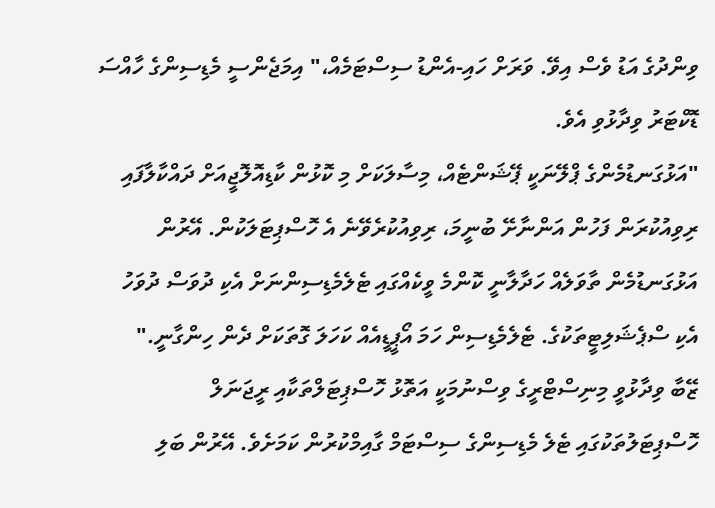ވިންދުގެ އަޑު ވެސް އިވޭ. ވަރަށް ހައި-އެންޑު ސިސްޓަމެއް،" އިމަޖެންސީ މެޑިސިންގެ ހާއްސަ ޑޮކްޓަރު ވިދާޅުވި އެވެ.
"އަޅުގަނޑުމެންގެ ޕްލޭނަކީ ޕޭޝަންޓެއް، މިސާލަކަށް މި ކޮޅުން ކާޑިއޮލޮޖީއަށް ދައްކާލާފައި ރިވިއުކުރަން ފަހުން އަންނާށޭ ބުނީމަ، ރިވިއުކުރެވޭނެ އެ ހޮސްޕިޓަލަކުން. އޭރުން އަޅުގަނޑުމެން ތާވަލެއް ހަދާލާނީ ކޮންމެ ވީކެއްގައި ޓެލެމެޑިސިންނަށް އެކި ދުވަސް ދުވަހު އެކި ސްޕެޝަލިޓީތަކުގެ. ޓެލެމެޑިސިން ހަމަ އޯޕީޑީއެއް ކަހަލަ ގޮތަކަށް ދެން ހިންގާނީ."
ޒޭބާ ވިދާޅުވީ މިނިސްޓްރީގެ ވިސްނުމަކީ އަތޮޅު ހޮސްޕިޓަލްތަކާއި ރީޖަނަލް ހޮސްޕިޓަލުތަކުގައި ޓެލެ މެޑިސިންގެ ސިސްޓަމް ގާއިމްކުރުން ކަމަށެވެ. އޭރުން ބަލި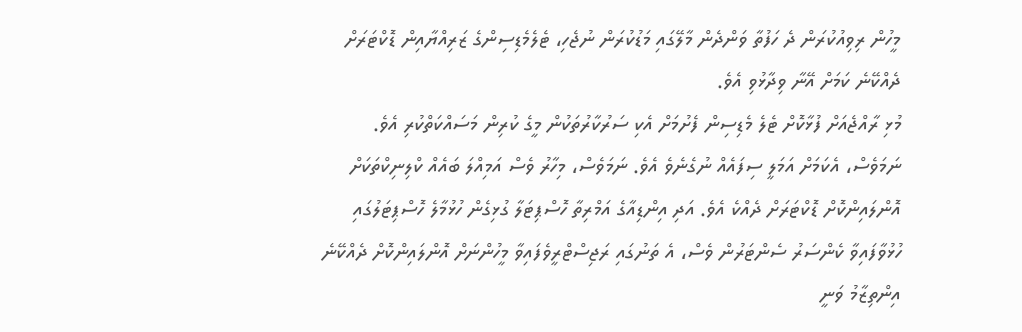މީހުން ރިވިއުކުރަން ދެ ހަފުތާ ވަންދެން މާލޭގައި މަޑުކުރަން ނުޖެހި، ޓެލެމެޑިސިންގެ ޒަރިއްޔާއިން ޑޮކްޓަރަށް ދެއްކޭނެ ކަމަށް އޭނާ ވިދާޅުވި އެވެ.
މުޅި ރާއްޖެއަށް ފުޅާކޮށް ޓެލެ މެޑިސިން ފެށުމަށް އެކި ސަރުކާރުތަކުން މީގެ ކުރިން މަސައްކަތްކުރި އެވެ. ނަމަވެސް، އެކަމަށް އަމަލީ ސިފައެއް ނުގެނެވެ އެވެ. ނަމަވެސް، މިހާރު ވެސް އަމިއްލަ ބައެއް ކްލިނިކްތަކަށް އޮންލައިންކޮށް ޑޮކްޓަރަށް ދެއްކެ އެވެ. އަދި އިންޑިއާގެ އަމްރިތާ ހޮސްޕިޓަލާ ގުޅިގެން ހުޅުމާލެ ހޮސްޕިޓަލުގައި ހުޅުވާފައިވާ ކެންސަރު ސެންޓަރުން ވެސް، އެ ތަނުގައި ރަޖިސްޓްރީވެފައިވާ މީހުންނަށް އޮންލައިންކޮށް ދެއްކޭނެ އިންތިޒާމު ވަނީ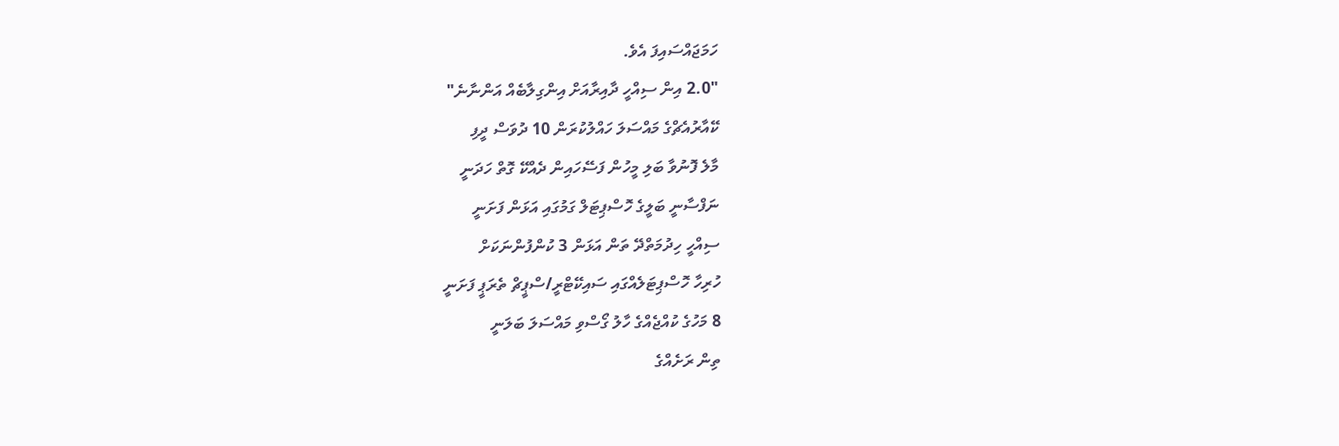ހަމަޖައްސައިފަ އެވެ.
"2.0 އިން ސިއްހީ ދާއިރާއަށް އިންގިލާބެއް އަންނާނެ"
ކޭއާރުއެޗްގެ މައްސަލަ ހައްލުކުރަން 10 ދުވަސް ދީފި
މާލެ ފޮނުވާ ބަލި މީހުން ފަސޭހައިން ދެއްކޭ ގޮތް ހަދަނީ
ނަފްސާނީ ބަލީގެ ހޮސްޕިޓަލް ގަމުގައި އަޅަން ފަށަނީ
ސިއްހީ ހިދުމަތްދޭ ތަން އަޅަން 3 ކުންފުންނަކަށް
ހުރިހާ ހޮސްޕިޓަލެއްގައި ސައިކޭޓްރީ/ސްޕީޗް ތެރަޕީ ފަށަނީ
8 މަހުގެ ކުއްޖެއްގެ ހާލު ގޯސްވި މައްސަލަ ބަލަނީ
ތިން ރަށެއްގެ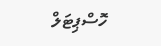ހޮސްޕިޓަލް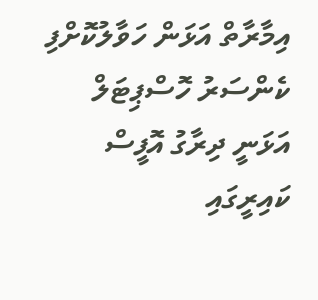އިމާރާތް އަޅަން ހަވާލުކޮށްފި
ކެންސަރު ހޮސްޕިޓަލް އަޅަނީ ދިރާގު އޮފީސް ކައިރީގައި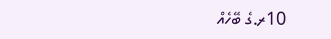10ރ.ގެ ބޭހެއް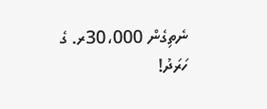ނެތިގެން 30،000ރ. ގެ ހަރަދު!